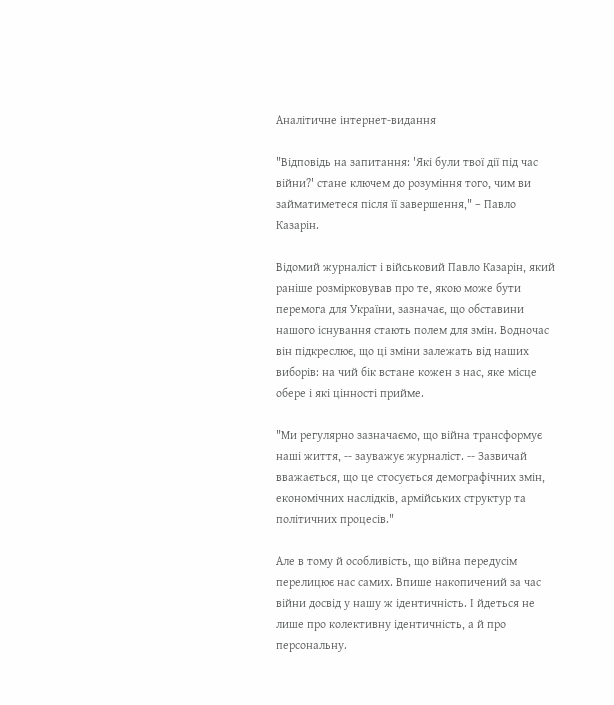Аналітичне інтернет-видання

"Відповідь на запитання: 'Які були твої дії під час війни?' стане ключем до розуміння того, чим ви займатиметеся після її завершення," – Павло Казарін.

Відомий журналіст і військовий Павло Казарін, який раніше розмірковував про те, якою може бути перемога для України, зазначає, що обставини нашого існування стають полем для змін. Водночас він підкреслює, що ці зміни залежать від наших виборів: на чий бік встане кожен з нас, яке місце обере і які цінності прийме.

"Ми регулярно зазначаємо, що війна трансформує наші життя, -- зауважує журналіст. -- Зазвичай вважається, що це стосується демографічних змін, економічних наслідків, армійських структур та політичних процесів."

Але в тому й особливість, що війна передусім перелицює нас самих. Впише накопичений за час війни досвід у нашу ж ідентичність. І йдеться не лише про колективну ідентичність, а й про персональну.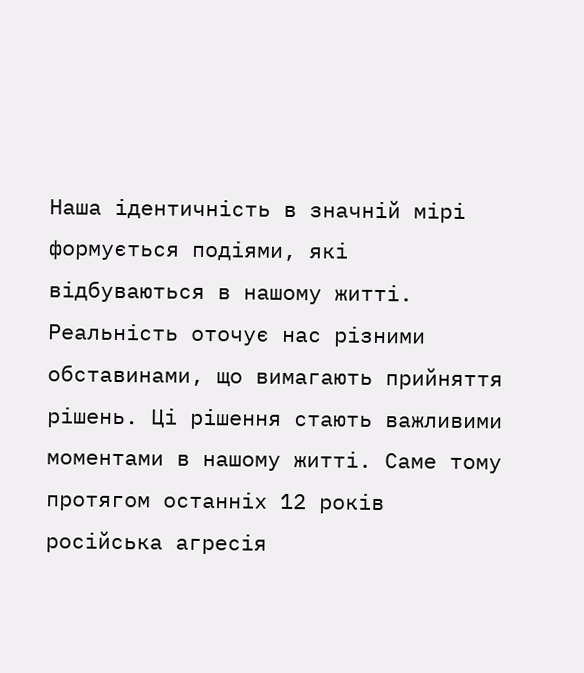Наша ідентичність в значній мірі формується подіями, які відбуваються в нашому житті. Реальність оточує нас різними обставинами, що вимагають прийняття рішень. Ці рішення стають важливими моментами в нашому житті. Саме тому протягом останніх 12 років російська агресія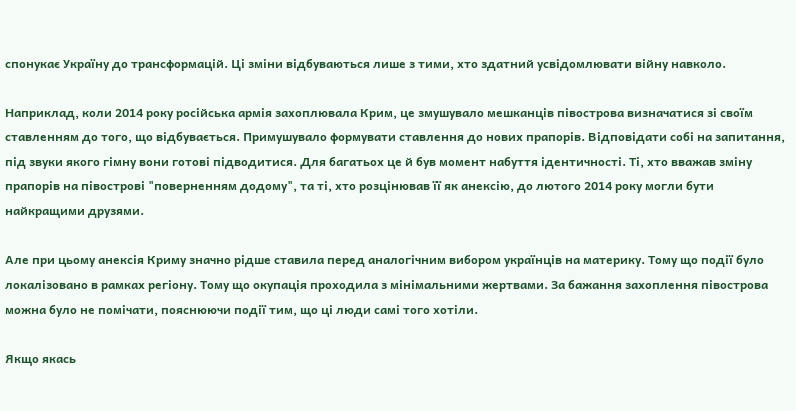спонукає Україну до трансформацій. Ці зміни відбуваються лише з тими, хто здатний усвідомлювати війну навколо.

Наприклад, коли 2014 року російська армія захоплювала Крим, це змушувало мешканців півострова визначатися зі своїм ставленням до того, що відбувається. Примушувало формувати ставлення до нових прапорів. Відповідати собі на запитання, під звуки якого гімну вони готові підводитися. Для багатьох це й був момент набуття ідентичності. Ті, хто вважав зміну прапорів на півострові "поверненням додому", та ті, хто розцінював її як анексію, до лютого 2014 року могли бути найкращими друзями.

Але при цьому анексія Криму значно рідше ставила перед аналогічним вибором українців на материку. Тому що події було локалізовано в рамках регіону. Тому що окупація проходила з мінімальними жертвами. За бажання захоплення півострова можна було не помічати, пояснюючи події тим, що ці люди самі того хотіли.

Якщо якась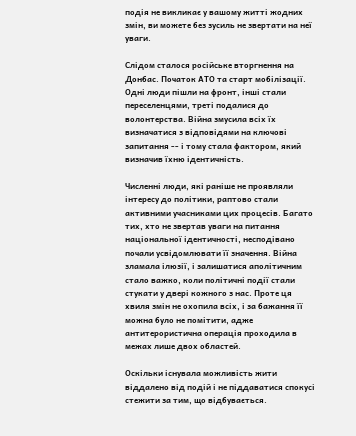подія не викликає у вашому житті жодних змін, ви можете без зусиль не звертати на неї уваги.

Слідом сталося російське вторгнення на Донбас. Початок АТО та старт мобілізації. Одні люди пішли на фронт, інші стали переселенцями, треті подалися до волонтерства. Війна змусила всіх їх визначатися з відповідями на ключові запитання -- і тому стала фактором, який визначив їхню ідентичність.

Численні люди, які раніше не проявляли інтересу до політики, раптово стали активними учасниками цих процесів. Багато тих, хто не звертав уваги на питання національної ідентичності, несподівано почали усвідомлювати її значення. Війна зламала ілюзії, і залишатися аполітичним стало важко, коли політичні події стали стукати у двері кожного з нас. Проте ця хвиля змін не охопила всіх, і за бажання її можна було не помітити, адже антитерористична операція проходила в межах лише двох областей.

Оскільки існувала можливість жити віддалено від подій і не піддаватися спокусі стежити за тим, що відбувається.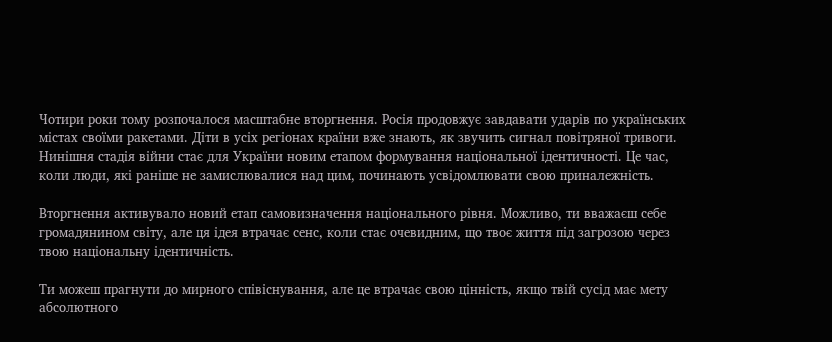Чотири роки тому розпочалося масштабне вторгнення. Росія продовжує завдавати ударів по українських містах своїми ракетами. Діти в усіх регіонах країни вже знають, як звучить сигнал повітряної тривоги. Нинішня стадія війни стає для України новим етапом формування національної ідентичності. Це час, коли люди, які раніше не замислювалися над цим, починають усвідомлювати свою приналежність.

Вторгнення активувало новий етап самовизначення національного рівня. Можливо, ти вважаєш себе громадянином світу, але ця ідея втрачає сенс, коли стає очевидним, що твоє життя під загрозою через твою національну ідентичність.

Ти можеш прагнути до мирного співіснування, але це втрачає свою цінність, якщо твій сусід має мету абсолютного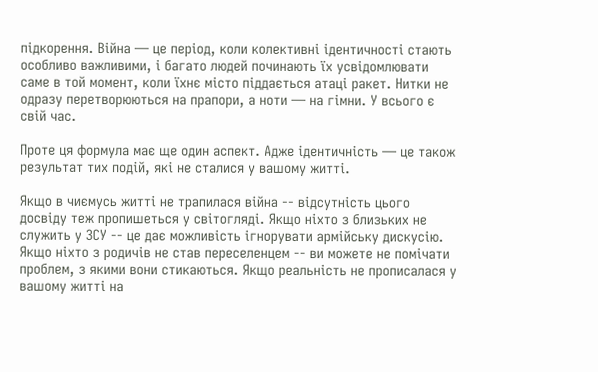підкорення. Війна — це період, коли колективні ідентичності стають особливо важливими, і багато людей починають їх усвідомлювати саме в той момент, коли їхнє місто піддається атаці ракет. Нитки не одразу перетворюються на прапори, а ноти — на гімни. У всього є свій час.

Проте ця формула має ще один аспект. Адже ідентичність — це також результат тих подій, які не сталися у вашому житті.

Якщо в чиємусь житті не трапилася війна -- відсутність цього досвіду теж пропишеться у світогляді. Якщо ніхто з близьких не служить у ЗСУ -- це дає можливість ігнорувати армійську дискусію. Якщо ніхто з родичів не став переселенцем -- ви можете не помічати проблем, з якими вони стикаються. Якщо реальність не прописалася у вашому житті на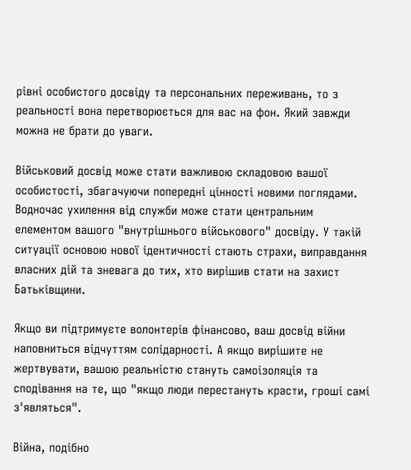рівні особистого досвіду та персональних переживань, то з реальності вона перетворюється для вас на фон. Який завжди можна не брати до уваги.

Військовий досвід може стати важливою складовою вашої особистості, збагачуючи попередні цінності новими поглядами. Водночас ухилення від служби може стати центральним елементом вашого "внутрішнього військового" досвіду. У такій ситуації основою нової ідентичності стають страхи, виправдання власних дій та зневага до тих, хто вирішив стати на захист Батьківщини.

Якщо ви підтримуєте волонтерів фінансово, ваш досвід війни наповниться відчуттям солідарності. А якщо вирішите не жертвувати, вашою реальністю стануть самоізоляція та сподівання на те, що "якщо люди перестануть красти, гроші самі з'являться".

Війна, подібно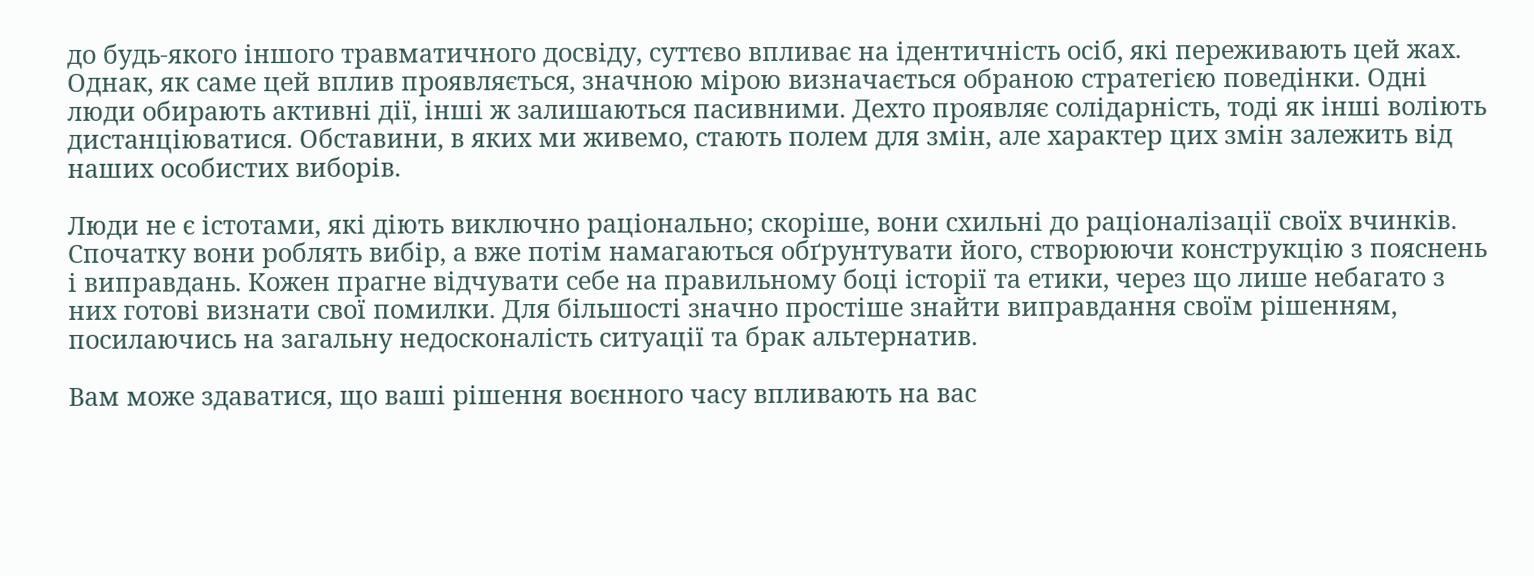до будь-якого іншого травматичного досвіду, суттєво впливає на ідентичність осіб, які переживають цей жах. Однак, як саме цей вплив проявляється, значною мірою визначається обраною стратегією поведінки. Одні люди обирають активні дії, інші ж залишаються пасивними. Дехто проявляє солідарність, тоді як інші воліють дистанціюватися. Обставини, в яких ми живемо, стають полем для змін, але характер цих змін залежить від наших особистих виборів.

Люди не є істотами, які діють виключно раціонально; скоріше, вони схильні до раціоналізації своїх вчинків. Спочатку вони роблять вибір, а вже потім намагаються обґрунтувати його, створюючи конструкцію з пояснень і виправдань. Кожен прагне відчувати себе на правильному боці історії та етики, через що лише небагато з них готові визнати свої помилки. Для більшості значно простіше знайти виправдання своїм рішенням, посилаючись на загальну недосконалість ситуації та брак альтернатив.

Вам може здаватися, що ваші рішення воєнного часу впливають на вас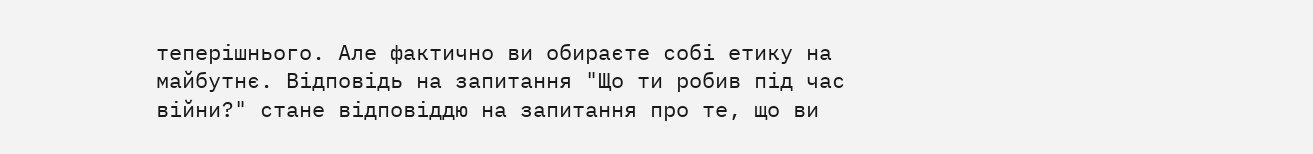теперішнього. Але фактично ви обираєте собі етику на майбутнє. Відповідь на запитання "Що ти робив під час війни?" стане відповіддю на запитання про те, що ви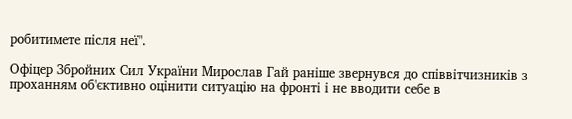робитимете після неї".

Офіцер Збройних Сил України Мирослав Гай раніше звернувся до співвітчизників з проханням об'єктивно оцінити ситуацію на фронті і не вводити себе в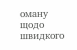оману щодо швидкого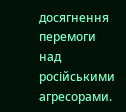досягнення перемоги над російськими агресорами.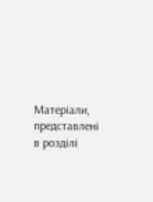Матеріали, представлені в розділі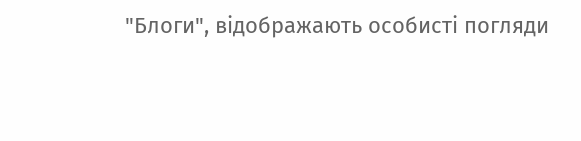"Блоги", відображають особисті погляди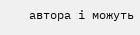автора і можуть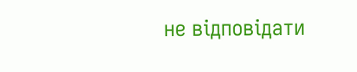не відповідати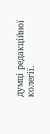думці редакційної колегії.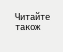Читайте також